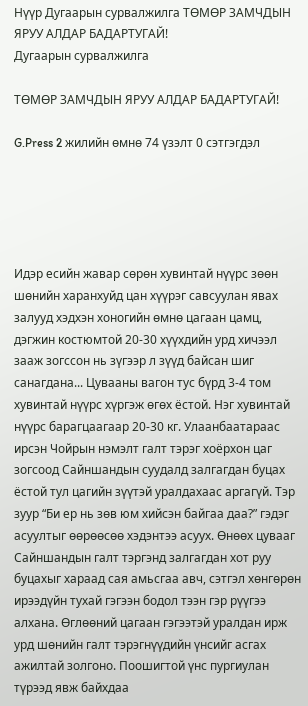Нүүр Дугаарын сурвалжилга ТӨМӨР ЗАМЧДЫН ЯРУУ АЛДАР БАДАРТУГАЙ!
Дугаарын сурвалжилга

ТӨМӨР ЗАМЧДЫН ЯРУУ АЛДАР БАДАРТУГАЙ!

G.Press 2 жилийн өмнө 74 үзэлт 0 сэтгэгдэл





Идэр есийн жавар сөрөн хувинтай нүүрс зөөн шөнийн харанхуйд цан хүүрэг савсуулан явах залууд хэдхэн хоногийн өмнө цагаан цамц, дэгжин костюмтой 20-30 хүүхдийн урд хичээл зааж зогссон нь зүгээр л зүүд байсан шиг санагдана... Цувааны вагон тус бүрд 3-4 том хувинтай нүүрс хүргэж өгөх ёстой. Нэг хувинтай нүүрс барагцаагаар 20-30 кг. Улаанбаатараас ирсэн Чойрын нэмэлт галт тэрэг хоёрхон цаг зогсоод Сайншандын суудалд залгагдан буцах ёстой тул цагийн зүүтэй уралдахаас аргагүй. Тэр зуур “Би ер нь зөв юм хийсэн байгаа даа?” гэдэг асуултыг өөрөөсөө хэдэнтээ асуух. Өнөөх цувааг Сайншандын галт тэргэнд залгагдан хот руу буцахыг хараад сая амьсгаа авч, сэтгэл хөнгөрөн ирээдүйн тухай гэгээн бодол тээн гэр рүүгээ алхана. Өглөөний цагаан гэгээтэй уралдан ирж урд шөнийн галт тэрэгнүүдийн үнсийг асгах ажилтай золгоно. Поошигтой үнс пургиулан түрээд явж байхдаа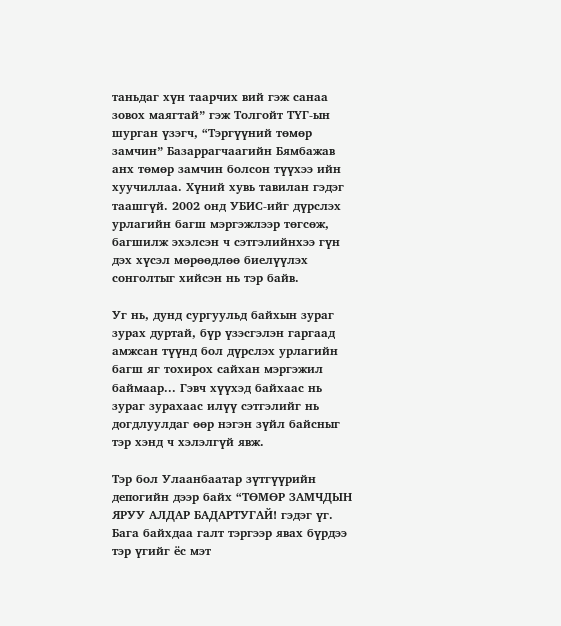таньдаг хүн таарчих вий гэж санаа зовох маягтай” гэж Толгойт ТҮГ-ын шурган үзэгч, “Тэргүүний төмөр замчин” Базаррагчаагийн Бямбажав анх төмөр замчин болсон түүхээ ийн хуучиллаа. Хүний хувь тавилан гэдэг таашгүй. 2002 онд УБИС-ийг дүрслэх урлагийн багш мэргэжлээр төгсөж, багшилж эхэлсэн ч сэтгэлийнхээ гүн дэх хүсэл мөрөөдлөө биелүүлэх сонголтыг хийсэн нь тэр байв.

Уг нь, дунд сургуульд байхын зураг зурах дуртай, бүр үзэсгэлэн гаргаад амжсан түүнд бол дүрслэх урлагийн багш яг тохирох сайхан мэргэжил баймаар... Гэвч хүүхэд байхаас нь зураг зурахаас илүү сэтгэлийг нь догдлуулдаг өөр нэгэн зүйл байсныг тэр хэнд ч хэлэлгүй явж.

Тэр бол Улаанбаатар зүтгүүрийн депогийн дээр байх “ТӨМӨР ЗАМЧДЫН ЯРУУ АЛДАР БАДАРТУГАЙ! гэдэг үг. Бага байхдаа галт тэргээр явах бүрдээ тэр үгийг ёс мэт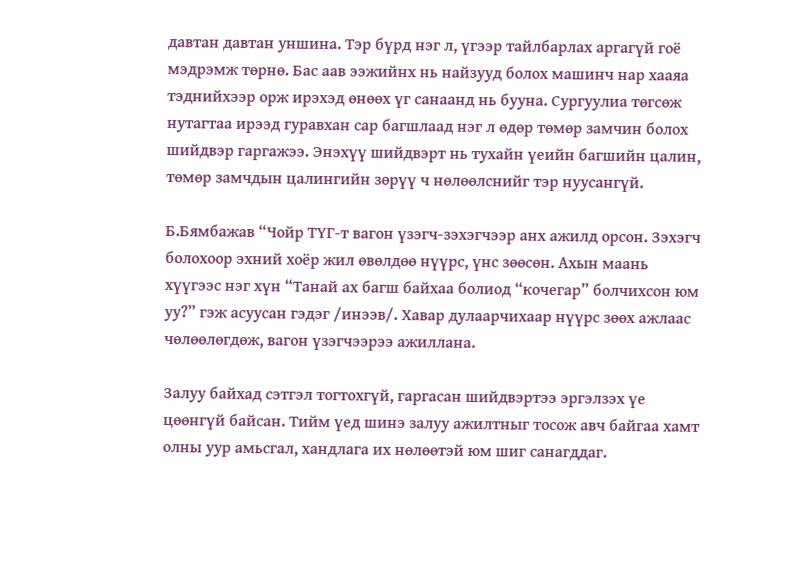давтан давтан уншина. Тэр бүрд нэг л, үгээр тайлбарлах аргагүй гоё мэдрэмж төрнө. Бас аав ээжийнх нь найзууд болох машинч нар хааяа тэднийхээр орж ирэхэд өнөөх үг санаанд нь бууна. Сургуулиа төгсөж нутагтаа ирээд гуравхан сар багшлаад нэг л өдөр төмөр замчин болох шийдвэр гаргажээ. Энэхүү шийдвэрт нь тухайн үеийн багшийн цалин, төмөр замчдын цалингийн зөрүү ч нөлөөлснийг тэр нуусангүй.

Б.Бямбажав “Чойр ТҮГ-т вагон үзэгч-зэхэгчээр анх ажилд орсон. Зэхэгч болохоор эхний хоёр жил өвөлдөө нүүрс, үнс зөөсөн. Ахын маань хүүгээс нэг хүн “Танай ах багш байхаа болиод “кочегар” болчихсон юм уу?” гэж асуусан гэдэг /инээв/. Хавар дулаарчихаар нүүрс зөөх ажлаас чөлөөлөгдөж, вагон үзэгчээрээ ажиллана.

Залуу байхад сэтгэл тогтохгүй, гаргасан шийдвэртээ эргэлзэх үе цөөнгүй байсан. Тийм үед шинэ залуу ажилтныг тосож авч байгаа хамт олны уур амьсгал, хандлага их нөлөөтэй юм шиг санагддаг.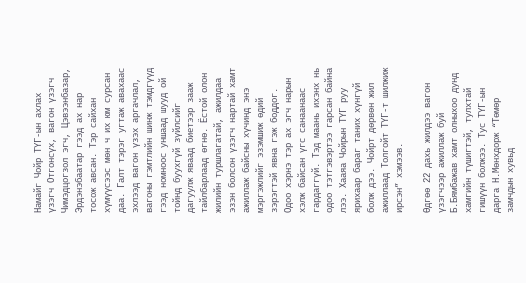Намайг Чойр ТҮГ-ын ахлах үзэгч Отгонсүх, вагон үзэгч Чимэдцогзол эгч, Цэвээнбазар, Эрдэнэбаатар гээд ах нар тосож авсан. Тэр сайхан хүмүүсээс мөн ч их юм сурсан даа. Галт тэрэг угтаж авахаас эхлээд вагон үзэх аргачлал, вагоны гэмтлийн шинж тэмдгүүд гээд номноос уншаад шууд ой тойнд буухгүй зүйлсийг дагуулж яваад биетээр зааж тайлбарлаад өгнө. Ёстой олон жилийн туршлагатай, ажилдаа эзэн болсон үзэгч нартай хамт ажиллаж байсны хүчинд энэ мэргэжлийг эзэмшиж өдий зэрэгтэй явна гэж боддог. Одоо хэрнэ тэр ах эгч нарын хэлж байсан үгс санаанаас гардаггүй. Тэд маань ихэнх нь одоо тэтгэвэртээ гарсан байна лээ. Хааяа Чойрын ТҮГ руу ярихаар бараг таних хүнгүй болж дээ. Чойрт дөрвөн жил ажиллаад Толгойт ТҮГ-т шилжиж ирсэн” хэмээв.

Өдгөө 22 дахь жилдээ вагон үзэгчээр ажиллаж буй Б.Бямбажав хамт олныхоо дунд хамгийн түшигтэй, тулхтай гишүүн болжээ. Тус ТҮГ-ын дарга Н.Мөнхдорж “Төмөр замчдын хувьд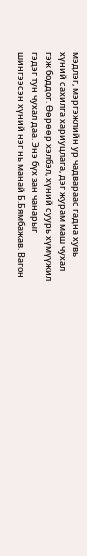мэдлэг, мэргэжлийн ур чадвараас гадна хувь хүний сахилга хариуцлага, дэг журам маш чухал гэж боддог. Өөрөөр хэлбэл, хүний суурь хүмүүжил гэдэг тун чухал даа. Энэ бүх зан чанарыг шингээсэн хүний нэг нь манай Б.Бямбажав. Вагон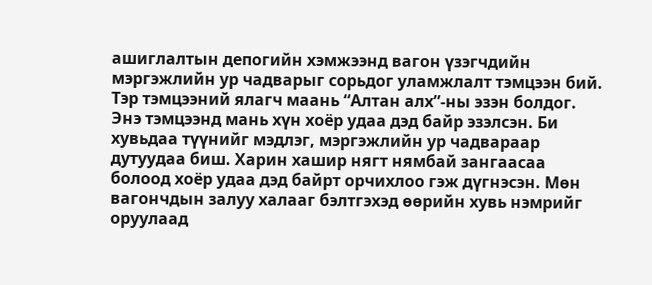ашиглалтын депогийн хэмжээнд вагон үзэгчдийн мэргэжлийн ур чадварыг сорьдог уламжлалт тэмцээн бий. Тэр тэмцээний ялагч маань “Алтан алх”-ны эзэн болдог. Энэ тэмцээнд мань хүн хоёр удаа дэд байр эзэлсэн. Би хувьдаа түүнийг мэдлэг, мэргэжлийн ур чадвараар дутуудаа биш. Харин хашир нягт нямбай зангаасаа болоод хоёр удаа дэд байрт орчихлоо гэж дүгнэсэн. Мөн вагончдын залуу халааг бэлтгэхэд өөрийн хувь нэмрийг оруулаад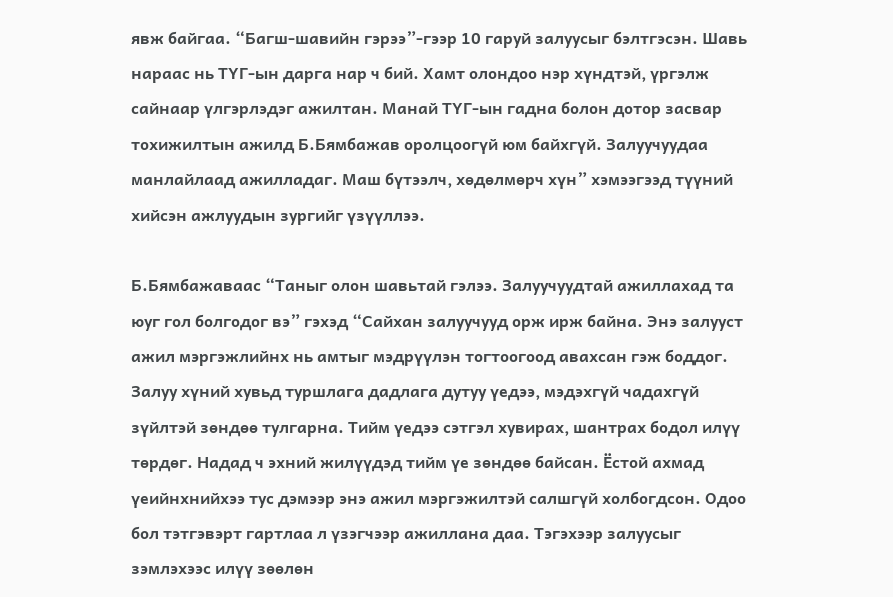явж байгаа. “Багш-шавийн гэрээ”-гээр 10 гаруй залуусыг бэлтгэсэн. Шавь нараас нь ТҮГ-ын дарга нар ч бий. Хамт олондоо нэр хүндтэй, үргэлж сайнаар үлгэрлэдэг ажилтан. Манай ТҮГ-ын гадна болон дотор засвар тохижилтын ажилд Б.Бямбажав оролцоогүй юм байхгүй. Залуучуудаа манлайлаад ажилладаг. Маш бүтээлч, хөдөлмөрч хүн” хэмээгээд түүний хийсэн ажлуудын зургийг үзүүллээ.

Б.Бямбажаваас “Таныг олон шавьтай гэлээ. Залуучуудтай ажиллахад та юуг гол болгодог вэ” гэхэд “Сайхан залуучууд орж ирж байна. Энэ залууст ажил мэргэжлийнх нь амтыг мэдрүүлэн тогтоогоод авахсан гэж боддог. Залуу хүний хувьд туршлага дадлага дутуу үедээ, мэдэхгүй чадахгүй зүйлтэй зөндөө тулгарна. Тийм үедээ сэтгэл хувирах, шантрах бодол илүү төрдөг. Надад ч эхний жилүүдэд тийм үе зөндөө байсан. Ёстой ахмад үеийнхнийхээ тус дэмээр энэ ажил мэргэжилтэй салшгүй холбогдсон. Одоо бол тэтгэвэрт гартлаа л үзэгчээр ажиллана даа. Тэгэхээр залуусыг зэмлэхээс илүү зөөлөн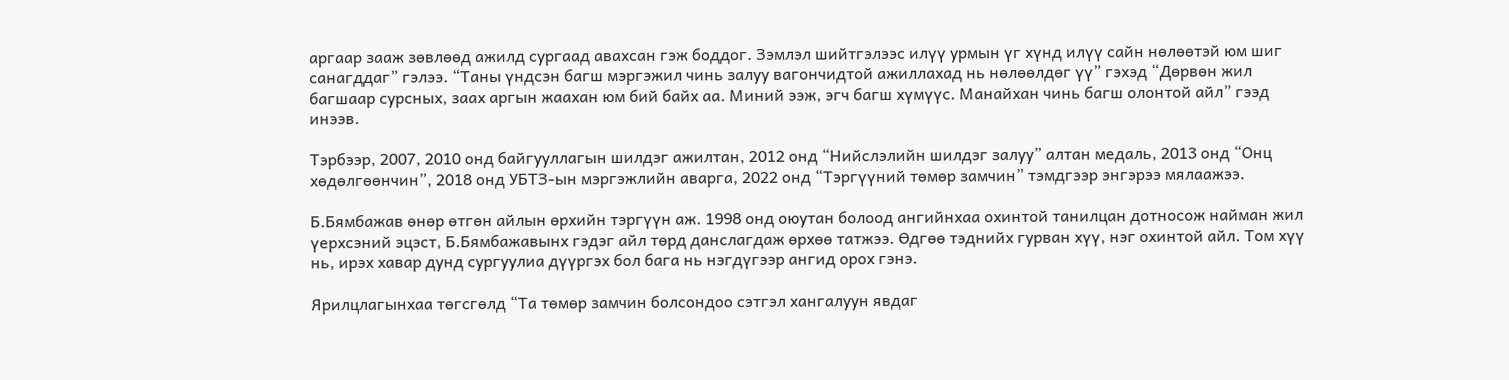аргаар зааж зөвлөөд ажилд сургаад авахсан гэж боддог. Зэмлэл шийтгэлээс илүү урмын үг хүнд илүү сайн нөлөөтэй юм шиг санагддаг” гэлээ. “Таны үндсэн багш мэргэжил чинь залуу вагончидтой ажиллахад нь нөлөөлдөг үү” гэхэд “Дөрвөн жил багшаар сурсных, заах аргын жаахан юм бий байх аа. Миний ээж, эгч багш хүмүүс. Манайхан чинь багш олонтой айл” гээд инээв.

Тэрбээр, 2007, 2010 онд байгууллагын шилдэг ажилтан, 2012 онд “Нийслэлийн шилдэг залуу” алтан медаль, 2013 онд “Онц хөдөлгөөнчин”, 2018 онд УБТЗ-ын мэргэжлийн аварга, 2022 онд “Тэргүүний төмөр замчин” тэмдгээр энгэрээ мялаажээ.

Б.Бямбажав өнөр өтгөн айлын өрхийн тэргүүн аж. 1998 онд оюутан болоод ангийнхаа охинтой танилцан дотносож найман жил үерхсэний эцэст, Б.Бямбажавынх гэдэг айл төрд данслагдаж өрхөө татжээ. Өдгөө тэднийх гурван хүү, нэг охинтой айл. Том хүү нь, ирэх хавар дунд сургуулиа дүүргэх бол бага нь нэгдүгээр ангид орох гэнэ.

Ярилцлагынхаа төгсгөлд “Та төмөр замчин болсондоо сэтгэл хангалуун явдаг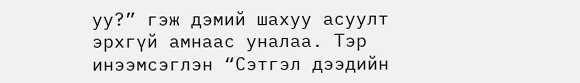уу?” гэж дэмий шахуу асуулт эрхгүй амнаас уналаа. Тэр инээмсэглэн “Сэтгэл дээдийн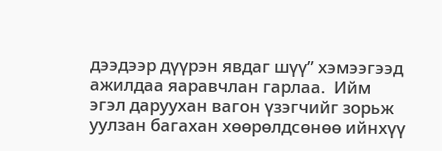дээдээр дүүрэн явдаг шүү” хэмээгээд ажилдаа яаравчлан гарлаа.  Ийм эгэл даруухан вагон үзэгчийг зорьж уулзан багахан хөөрөлдсөнөө ийнхүү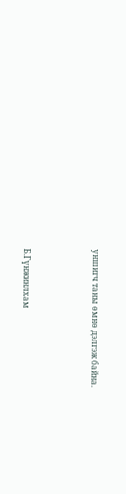уншигч таны өмнө дэлгэж байна.



Б.Гүнжинлхам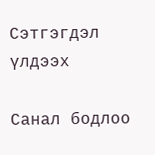Сэтгэгдэл үлдээх

Санал бодлоо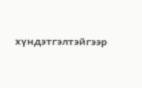хүндэтгэлтэйгээр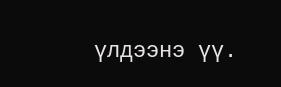үлдээнэ үү.